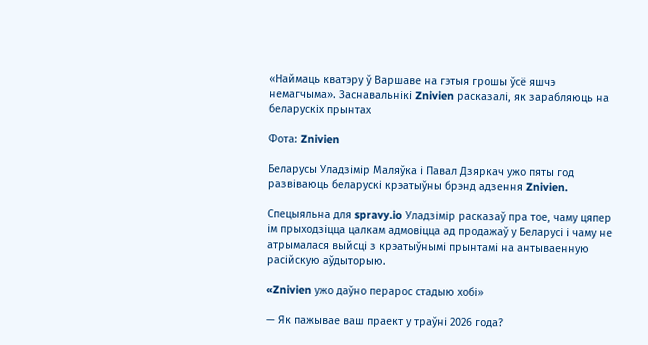«Наймаць кватэру ў Варшаве на гэтыя грошы ўсё яшчэ немагчыма». Заснавальнікі Znivien расказалі, як зарабляюць на беларускіх прынтах

Фота: Znivien

Беларусы Уладзімір Маляўка і Павал Дзяркач ужо пяты год развіваюць беларускі крэатыўны брэнд адзення Znivien.

Спецыяльна для spravy.io Уладзімір расказаў пра тое, чаму цяпер ім прыходзіцца цалкам адмовіцца ад продажаў у Беларусі і чаму не атрымалася выйсці з крэатыўнымі прынтамі на антываенную расійскую аўдыторыю.

«Znivien ужо даўно перарос стадыю хобі»

— Як пажывае ваш праект у траўні 2026 года?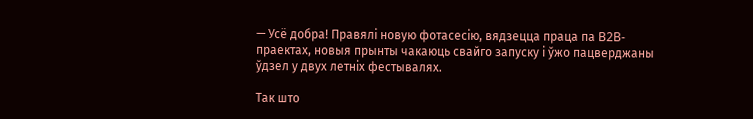— Усё добра! Правялі новую фотасесію, вядзецца праца па B2B-праектах, новыя прынты чакаюць свайго запуску і ўжо пацверджаны ўдзел у двух летніх фестывалях.

Так што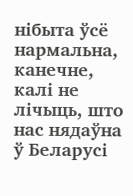нібыта ўсё нармальна, канечне, калі не лічыць, што нас нядаўна ў Беларусі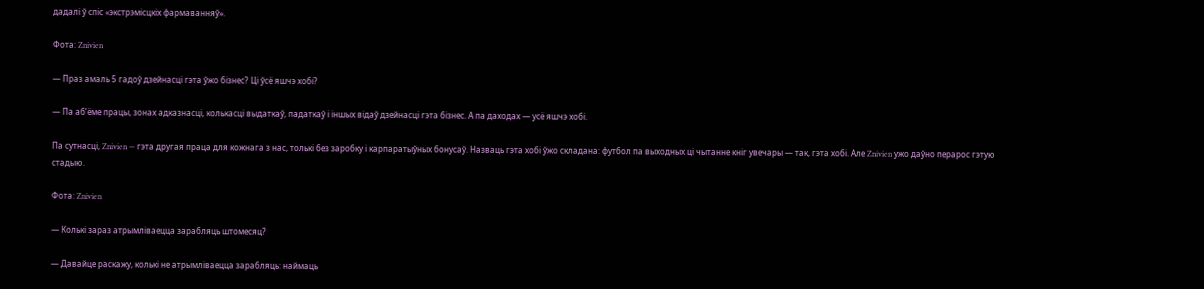дадалі ў спіс «экстрэмісцкіх фармаванняў».

Фота: Znivien

— Праз амаль 5 гадоў дзейнасці гэта ўжо бізнес? Ці ўсё яшчэ хобі?

— Па аб’ёме працы, зонах адказнасці, колькасці выдаткаў, падаткаў і іншых відаў дзейнасці гэта бізнес. А па даходах — усё яшчэ хобі.

Па сутнасці, Znivien — гэта другая праца для кожнага з нас, толькі без заробку і карпаратыўных бонусаў. Назваць гэта хобі ўжо складана: футбол па выходных ці чытанне кніг увечары — так, гэта хобі. Але Znivien ужо даўно перарос гэтую стадыю.

Фота: Znivien

— Колькі зараз атрымліваецца зарабляць штомесяц?

— Давайце раскажу, колькі не атрымліваецца зарабляць: наймаць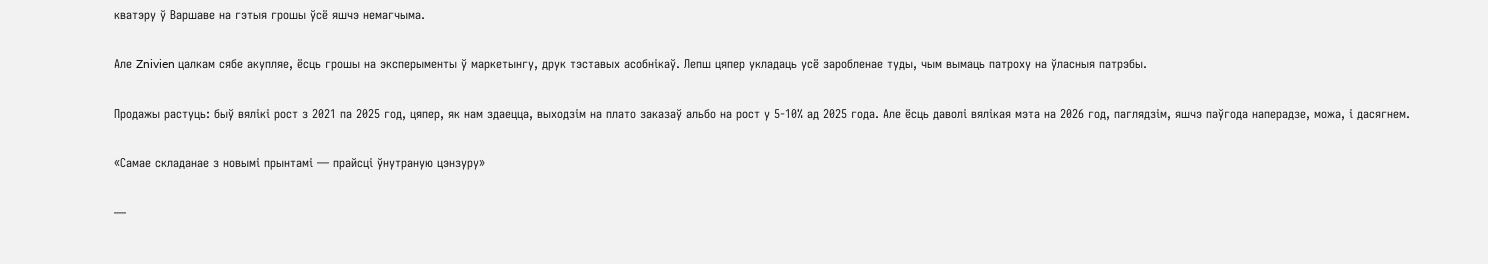кватэру ў Варшаве на гэтыя грошы ўсё яшчэ немагчыма.

Але Znivien цалкам сябе акупляе, ёсць грошы на эксперыменты ў маркетынгу, друк тэставых асобнікаў. Лепш цяпер укладаць усё заробленае туды, чым вымаць патроху на ўласныя патрэбы.

Продажы растуць: быў вялікі рост з 2021 па 2025 год, цяпер, як нам здаецца, выходзім на плато заказаў альбо на рост у 5-10% ад 2025 года. Але ёсць даволі вялікая мэта на 2026 год, паглядзім, яшчэ паўгода наперадзе, можа, і дасягнем.

«Самае складанае з новымі прынтамі — прайсці ўнутраную цэнзуру»

—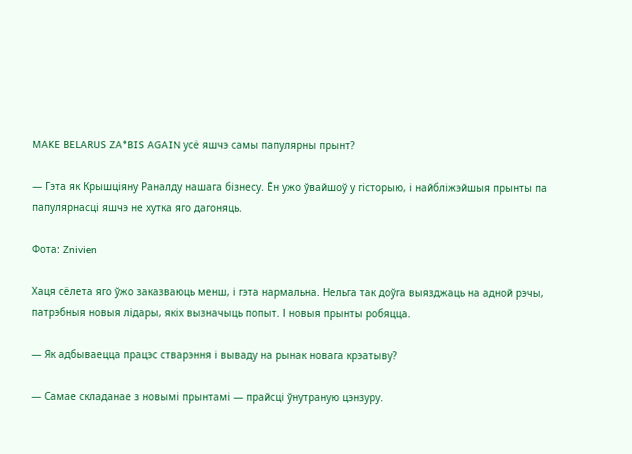MAKE BELARUS ZA*BIS AGAIN усё яшчэ самы папулярны прынт?

— Гэта як Крышціяну Раналду нашага бізнесу. Ён ужо ўвайшоў у гісторыю, і найбліжэйшыя прынты па папулярнасці яшчэ не хутка яго дагоняць.

Фота: Znivien

Хаця сёлета яго ўжо заказваюць менш, і гэта нармальна. Нельга так доўга выязджаць на адной рэчы, патрэбныя новыя лідары, якіх вызначыць попыт. І новыя прынты робяцца.

— Як адбываецца працэс стварэння і вываду на рынак новага крэатыву?

— Самае складанае з новымі прынтамі — прайсці ўнутраную цэнзуру.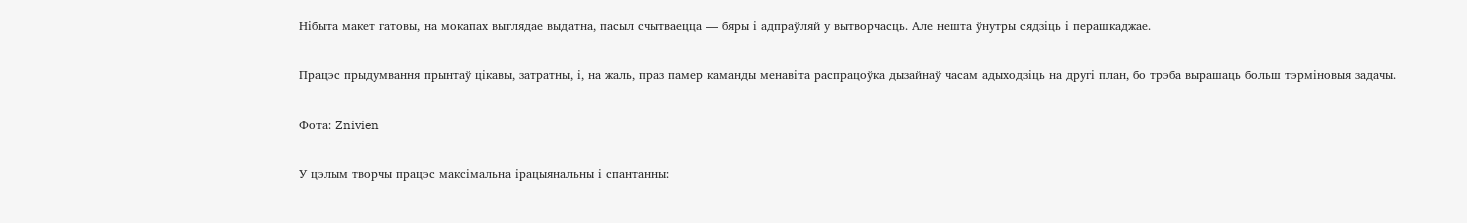Нібыта макет гатовы, на мокапах выглядае выдатна, пасыл счытваецца — бяры і адпраўляй у вытворчасць. Але нешта ўнутры сядзіць і перашкаджае.

Працэс прыдумвання прынтаў цікавы, затратны, і, на жаль, праз памер каманды менавіта распрацоўка дызайнаў часам адыходзіць на другі план, бо трэба вырашаць больш тэрміновыя задачы.

Фота: Znivien

У цэлым творчы працэс максімальна ірацыянальны і спантанны: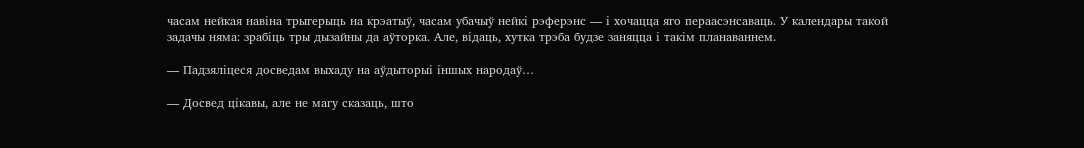часам нейкая навіна трыгерыць на крэатыў, часам убачыў нейкі рэферэнс — і хочацца яго пераасэнсаваць. У календары такой задачы няма: зрабіць тры дызайны да аўторка. Але, відаць, хутка трэба будзе заняцца і такім планаваннем.

— Падзяліцеся досведам выхаду на аўдыторыі іншых народаў…

— Досвед цікавы, але не магу сказаць, што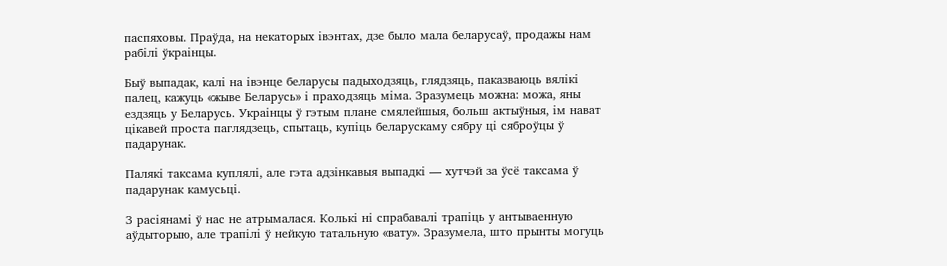паспяховы. Праўда, на некаторых івэнтах, дзе было мала беларусаў, продажы нам рабілі ўкраінцы.

Быў выпадак, калі на івэнце беларусы падыходзяць, глядзяць, паказваюць вялікі палец, кажуць «жыве Беларусь» і праходзяць міма. Зразумець можна: можа, яны ездзяць у Беларусь. Украінцы ў гэтым плане смялейшыя, больш актыўныя, ім нават цікавей проста паглядзець, спытаць, купіць беларускаму сябру ці сяброўцы ў падарунак.

Палякі таксама куплялі, але гэта адзінкавыя выпадкі — хутчэй за ўсё таксама ў падарунак камусьці.

З расіянамі ў нас не атрымалася. Колькі ні спрабавалі трапіць у антываенную аўдыторыю, але трапілі ў нейкую татальную «вату». Зразумела, што прынты могуць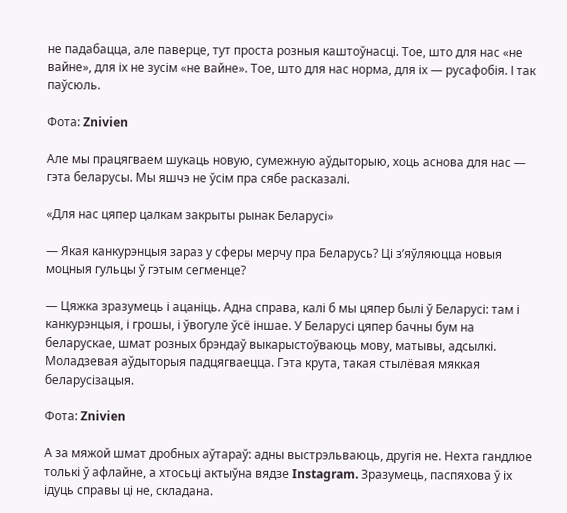не падабацца, але паверце, тут проста розныя каштоўнасці. Тое, што для нас «не вайне», для іх не зусім «не вайне». Тое, што для нас норма, для іх — русафобія. І так паўсюль.

Фота: Znivien

Але мы працягваем шукаць новую, сумежную аўдыторыю, хоць аснова для нас — гэта беларусы. Мы яшчэ не ўсім пра сябе расказалі.

«Для нас цяпер цалкам закрыты рынак Беларусі»

— Якая канкурэнцыя зараз у сферы мерчу пра Беларусь? Ці з’яўляюцца новыя моцныя гульцы ў гэтым сегменце?

— Цяжка зразумець і ацаніць. Адна справа, калі б мы цяпер былі ў Беларусі: там і канкурэнцыя, і грошы, і ўвогуле ўсё іншае. У Беларусі цяпер бачны бум на беларускае, шмат розных брэндаў выкарыстоўваюць мову, матывы, адсылкі. Моладзевая аўдыторыя падцягваецца. Гэта крута, такая стылёвая мяккая беларусізацыя.

Фота: Znivien

А за мяжой шмат дробных аўтараў: адны выстрэльваюць, другія не. Нехта гандлюе толькі ў афлайне, а хтосьці актыўна вядзе Instagram. Зразумець, паспяхова ў іх ідуць справы ці не, складана.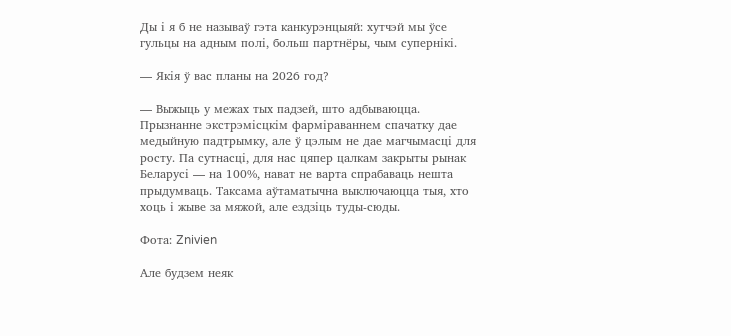Ды і я б не называў гэта канкурэнцыяй: хутчэй мы ўсе гульцы на адным полі, больш партнёры, чым супернікі.

— Якія ў вас планы на 2026 год?

— Выжыць у межах тых падзей, што адбываюцца. Прызнанне экстрэмісцкім фарміраваннем спачатку дае медыйную падтрымку, але ў цэлым не дае магчымасці для росту. Па сутнасці, для нас цяпер цалкам закрыты рынак Беларусі — на 100%, нават не варта спрабаваць нешта прыдумваць. Таксама аўтаматычна выключаюцца тыя, хто хоць і жыве за мяжой, але ездзіць туды-сюды.

Фота: Znivien

Але будзем неяк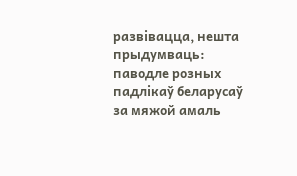развівацца, нешта прыдумваць: паводле розных падлікаў беларусаў за мяжой амаль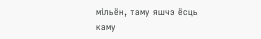мільён, таму яшчэ ёсць каму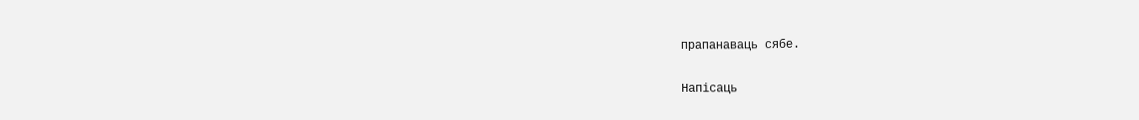прапанаваць сябе.

Напісаць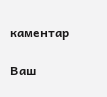каментар

Ваш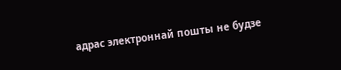адрас электроннай пошты не будзе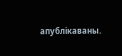апублікаваны.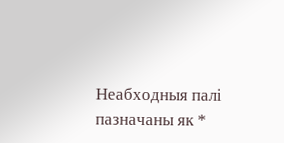Неабходныя палі пазначаны як *